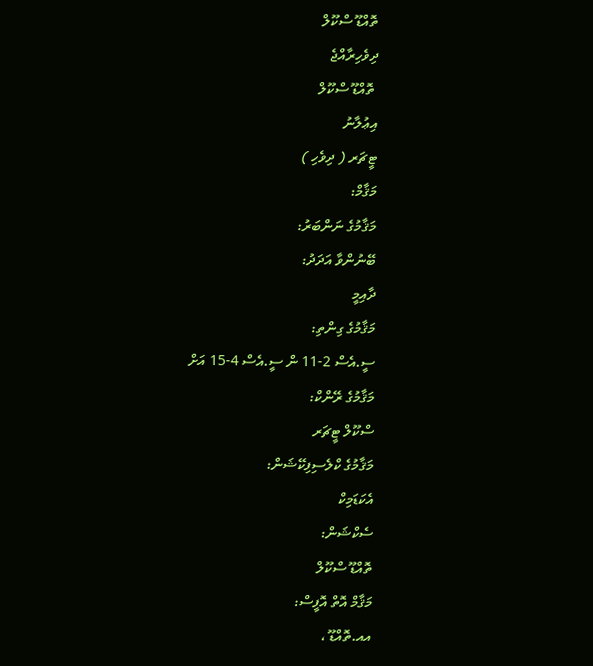ތޮއްޑޫ ސްކޫލް
ދިވެހިރާއްޖެ
 ތޮއްޑޫ ސްކޫލް
އިޢުލާނު
ޓީޗަރ ( ދިވެހި )
މަޤާމް:
މަޤާމުގެ ނަންބަރު:
ބޭނުންވާ އަދަދު:
ދާއިމީ
މަޤާމުގެ ގިންތި:
ސީ.އެސް 2-11 ން ސީ.އެސް 4-15 އަށް
މަޤާމުގެ ރޭންކް:
ސްކޫލް ޓީޗަރ
މަޤާމުގެ ކްލެސިފިކޭޝަން:
އެކަޑަމިކް
ސެކްޝަން:
ތޮއްޑޫ ސްކޫލް
މަޤާމް އޮތް އޮފީސް:
އއ.ތޮއްޑޫ ،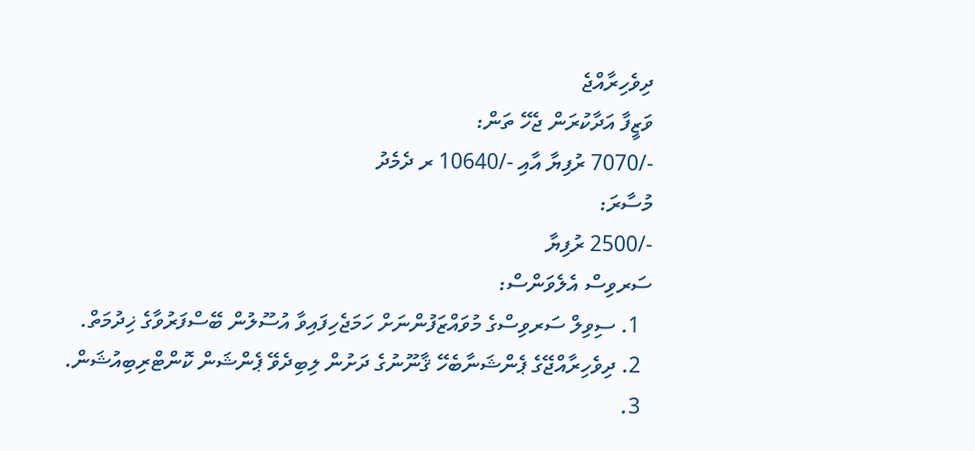ދިވެހިރާއްޖެ
ވަޒީފާ އަދާކުރަން ޖެހޭ ތަން:
-/7070 ރުފިޔާ އާއި -/10640 ރ ދެމެދު
މުސާރަ:
-/2500 ރުފިޔާ
ސަރވިސް އެލެވަންސް:
  1. ސިވިލް ސަރވިސްގެ މުވައްޒަފުންނަށް ހަމަޖެހިފައިވާ އުސޫލުން ބޭސްފަރުވާގެ ޚިދުމަތް.
  2. ދިވެހިރާއްޖޭގެ ޕެންޝަނާބެހޭ ޤާނޫނުގެ ދަށުން ލިބިދެވޭ ޕެންޝަން ކޮންޓްރިބިއުޝަން.
  3.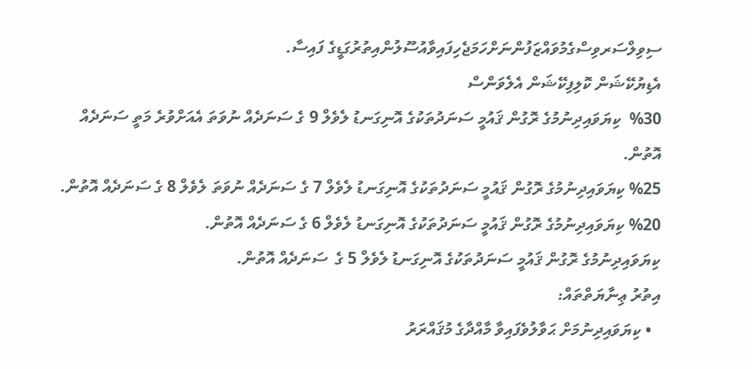ސިވިލްސަރވިސްގެމުވައްޒަފުންނަށްހަމަޖެހިފައިވާއުސޫލުންއިތުރުގަޑީގެ ފައިސާ.
އެޑިޔުކޭޝަން ކޮލިފިކޭޝަން އެލެވަންސް
%30  ކިޔަވައިދިނުމުގެ ރޮގުން ޤައުމީ ސަނަދުތަކުގެ އޮނިގަނޑު ލެވެލް 9 ގެ ސަނަދެއް ނުވަތަ އެއަށްވުރެ މަތީ ސަނަދެއް އޮތުން.
%25 ކިޔަވައިދިނުމުގެ ރޮގުން ޤައުމީ ސަނަދުތަކުގެ އޮނިގަނޑު ލެވެލް 7 ގެ ސަނަދެއް ނުވަތަ ލެވެލް 8 ގެ ސަނަދެއް އޮތުން.
%20 ކިޔަވައިދިނުމުގެ ރޮގުން ޤައުމީ ސަނަދުތަކުގެ އޮނިގަނޑު ލެވެލް 6 ގެ ސަނަދެއް އޮތުން.
ކިޔަވައިދިނުމުގެ ރޮގުން ޤައުމީ ސަނަދުތަކުގެ އޮނިގަނޑު ލެވެލް 5 ގެ  ސަނަދެއް އޮތުން.
އިތުރު ޢިނާޔަތްތައް:
  • ކިޔަވައިދިނުމަށް ޙަވާލުވެފައިވާ މާއްދާގެ މުޤައްރަރު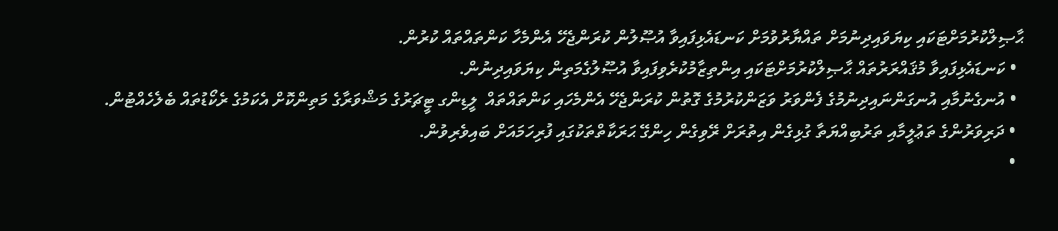ޙާޞިލްކުރުމަށްޓަކައި ކިޔަވައިދިނުމަށް ތައްޔާރުވުމަށް ކަނޑައެޅިފައިވާ އުޞޫލުން ކުރަންޖެހޭ އެންމެހާ ކަންތައްތައް ކުރުން.
  • ކަނޑައެޅިފައިވާ މުޤައްރަރުތައް ޙާޞިލްކުރުމަށްޓަކައި އިންތިޒާމުކުރެވިފައިވާ އުޞޫލުގެމަތިން ކިޔަވައިދިނުން.
  • އުނގެނުމާއި އުނގަންނައިދިނުމުގެ ފެންވަރު ވަޒަންކުރުމުގެ ގޮތުން ކުރަންޖެހޭ އެންމެހައި ކަންތައްތައް  ލީޑިންގ ޓީޗަރުގެ މަޝްވަރާގެ މަތިންކޮށް އެކަމުގެ ރެކޯޑުތައް ބެލެހެއްޓުން.
  • ދަރިވަރުންގެ ތަޢުލީމާއި ތަރުބިއްޔަތާ ގުޅިގެން އިތުރަށް ރޭވިގެން ހިންގޭ ޙަރަކާތްތަކުގައި ފުރިހަމައަށް ބައިވެރިވުން.
  •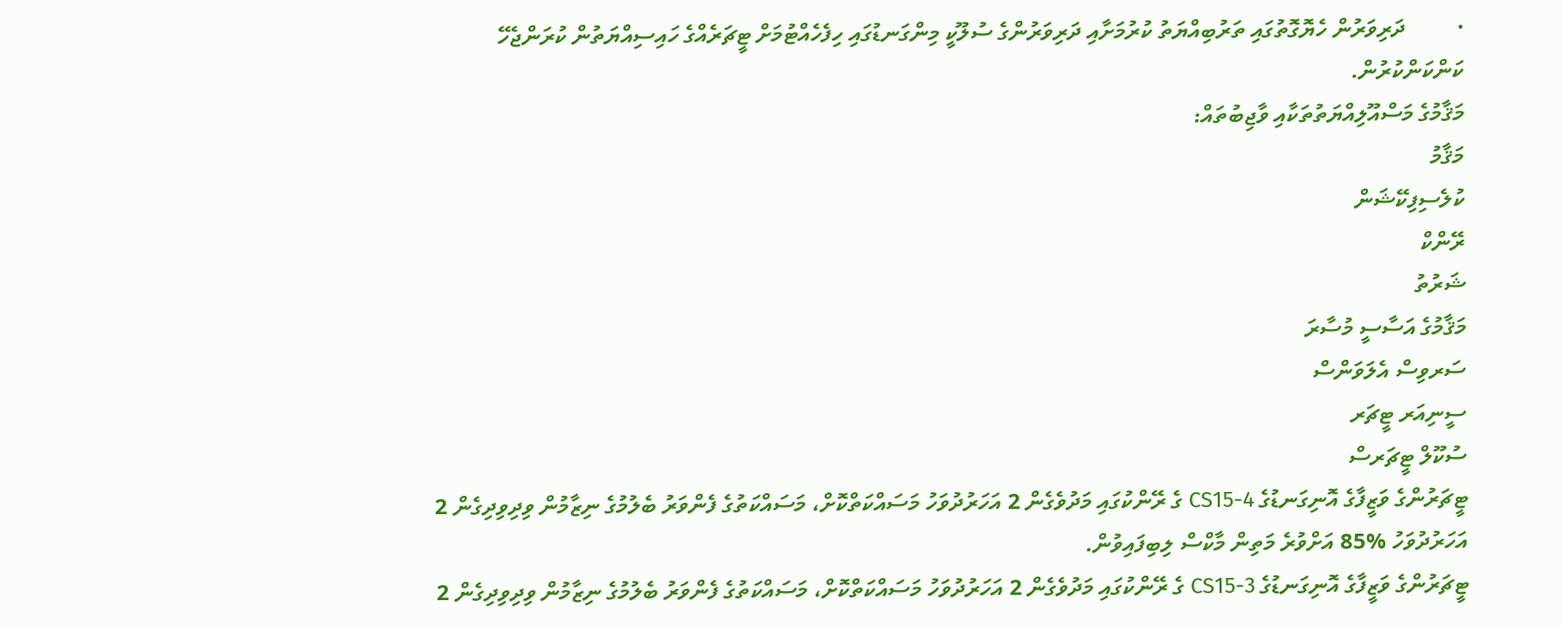·         ދަރިވަރުން ހެޔޮގޮތުގައި ތަރުބިއްޔަތު ކުރުމަށާއި ދަރިވަރުންގެ ސުލޫކީ މިންގަނޑުގައި ހިފެހެއްޓުމަށް ޓީޗަރެއްގެ ހައިސިއްޔަތުން ކުރަންޖެހޭ ކަންކަންކުރުން.
މަޤާމުގެ މަސްއޫލިއްޔަތުތަކާއި ވާޖިބުތައް:
މަޤާމު
ކުލެސިފިކޭޝަން
ރޭންކް
ޝަރުތު
މަޤާމުގެ އަސާސީ މުސާރަ
ސަރވިސް އެލަވަންސް
ސީނިއަރ ޓީޗަރ
ސުކޫލް ޓީޗަރސް
ޓީޗަރުންގެ ވަޒީފާގެ އޮނިގަނޑުގެ CS15-4 ގެ ރޭންކުގައި މަދުވެގެން 2 އަހަރުދުވަހު މަސައްކަތްކޮށް، މަސައްކަތުގެ ފެންވަރު ބެލުމުގެ ނިޒާމުން ވިދިވިދިގެން 2 އަހަރުދުވަހު %85 އަށްވުރެ މަތިން މާކްސް ލިބިފައިވުން.
ޓީޗަރުންގެ ވަޒީފާގެ އޮނިގަނޑުގެ CS15-3 ގެ ރޭންކުގައި މަދުވެގެން 2 އަހަރުދުވަހު މަސައްކަތްކޮށް، މަސައްކަތުގެ ފެންވަރު ބެލުމުގެ ނިޒާމުން ވިދިވިދިގެން 2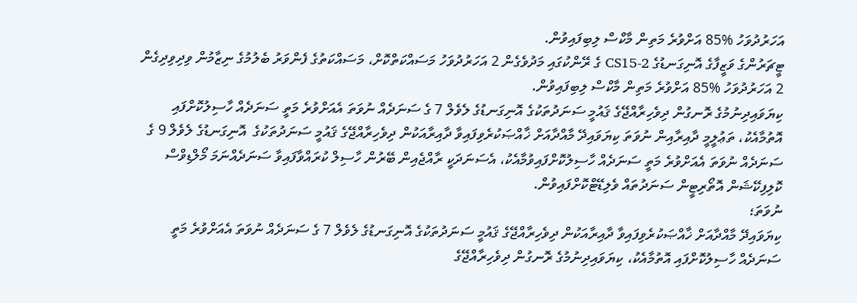އަހަރުދުވަހު %85 އަށްވުރެ މަތިން މާކްސް ލިބިފައިވުން.
ޓީޗަރުންގެ ވަޒީފާގެ އޮނިގަނޑުގެ CS15-2 ގެ ރޭންކުގައި މަދުވެގެން 2 އަހަރުދުވަހު މަސައްކަތްކޮށް، މަސައްކަތުގެ ފެންވަރު ބެލުމުގެ ނިޒާމުން ވިދިވިދިގެން 2 އަހަރުދުވަހު %85 އަށްވުރެ މަތިން މާކްސް ލިބިފައިވުން.
ކިޔަވައިދިނުމުގެ ރޮނގުން ދިވެހިރާއްޖޭގެ ޤައުމީ ސަނަދުތަކުގެ އޮނިގަނޑުގެ ލެވެލް 7 ގެ ސަނަދެއް ނުވަތަ އެއަށްވުރެ މަތީ ސަނަދެއް ހާސިލުކޮށްފައި އޮތުމާއެކު، ތަޢުލީމީ ދާއިރާއިން ނުވަތަ ކިޔަވައިދޭ މާއްދާއަށް ޚާއްޞަކުރެވިފައިވާ ދާއިރާއަކުން ދިވެހިރާއްޖޭގެ ޤައުމީ ސަނަދުތަކުގެ  އޮނިގަނޑުގެ ލެވެލް 9 ގެ ސަނަދެއް ނުވަތަ އެއަށްވުރެ މަތީ ސަނަދެއް ހާސިލުކޮށްފައިވުމާއެކު، އެސަނަދަކީ ރާއްޖެއިން ބޭރުން ހާސިލް ކުރައްވާފައިވާ ސަނަދެއްނަމަ މޯލްޑިވްސް ކޮލިފިކޭޝަން އޮތޯރިޓީން ސަނަދުތައް ވެލިޑޭޓްކޮށްފައިވުން.
ނުވަތަ؛
ކިޔަވައިދޭ މާއްދާއަށް ޚާއްޞަކުރެވިފައިވާ ދާއިރާއަކުން ދިވެހިރާއްޖޭގެ ޤައުމީ ސަނަދުތަކުގެ އޮނިގަނޑުގެ ލެވެލް 7 ގެ ސަނަދެއް ނުވަތަ އެއަށްވުރެ މަތީ ސަނަދެއް ހާސިލުކޮށްފައި އޮތުމާއެކު، ކިޔަވައިދިނުމުގެ ރޮނގުން ދިވެހިރާއްޖޭގެ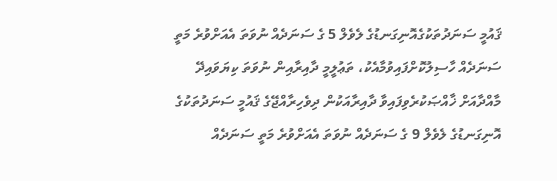ޤައުމީ ސަނަދުތަކުގެއޮނިގަނޑުގެ ލެވެލް 5 ގެ ސަނަދެއް ނުވަތަ އެއަށްވުރެ މަތީ ސަނަދެއް ހާސިލުކޮށްފައިވުމާއެކު، ތަޢުލީމީ ދާއިރާއިން ނުވަތަ ކިޔަވައިދޭ މާއްދާއަށް ޚާއްޞަކުރެވިފައިވާ ދާއިރާއަކުން ދިވެހިރާއްޖޭގެ ޤައުމީ ސަނަދުތަކުގެ
އޮނިގަނޑުގެ ލެވެލް 9 ގެ ސަނަދެއް ނުވަތަ އެއަށްވުރެ މަތީ ސަނަދެއް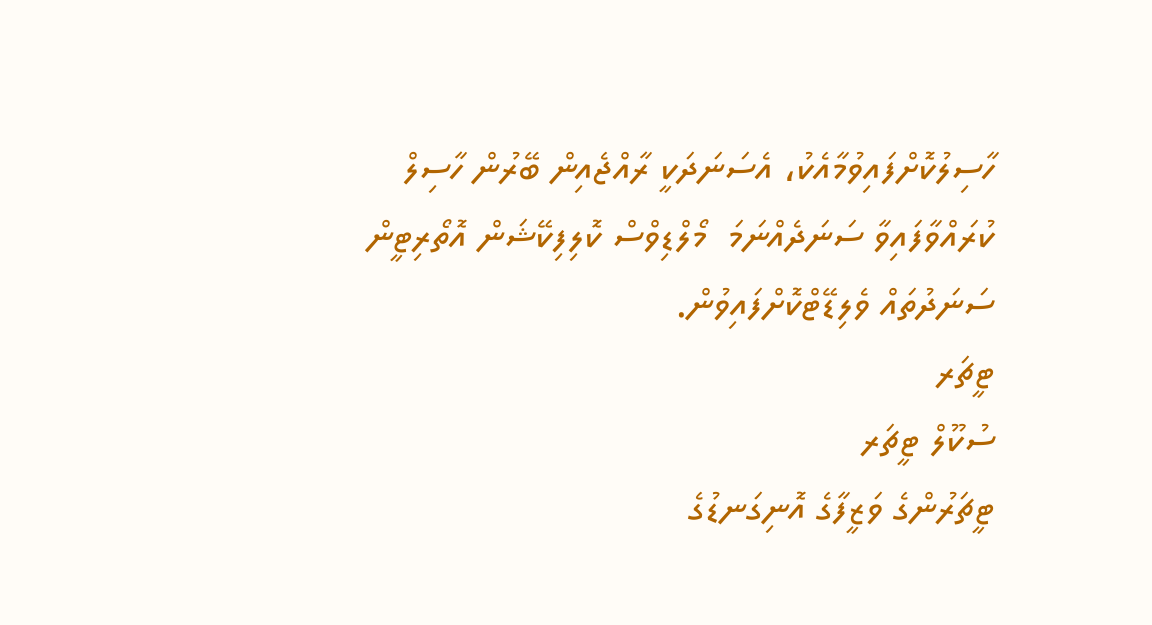ހާސިލުކޮށްފައިވުމާއެކު، އެސަނަދަކީ ރާއްޖެއިން ބޭރުން ހާސިލް ކުރައްވާފައިވާ ސަނަދެއްނަމަ  މޯލްޑިވްސް ކޮލިފިކޭޝަން އޮތޯރިޓީން ސަނަދުތައް ވެލިޑޭޓްކޮށްފައިވުން.
ޓީޗަރ
ސުކޫލް ޓީޗަރ
ޓީޗަރުންގެ ވަޒީފާގެ އޮނިގަނޑުގެ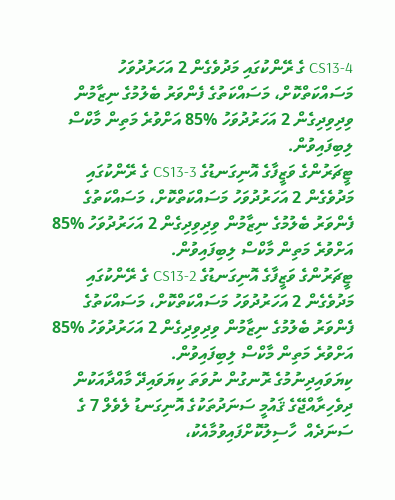CS13-4 ގެ ރޭންކުގައި މަދުވެގެން 2 އަހަރުދުވަހު މަސައްކަތްކޮށް، މަސައްކަތުގެ ފެންވަރު ބެލުމުގެ ނިޒާމުން ވިދިވިދިގެން 2 އަހަރުދުވަހު %85 އަށްވުރެ މަތިން މާކްސް ލިބިފައިވުން.
ޓީޗަރުންގެ ވަޒީފާގެ އޮނިގަނޑުގެ CS13-3 ގެ ރޭންކުގައި މަދުވެގެން 2 އަހަރުދުވަހު މަސައްކަތްކޮށް، މަސައްކަތުގެ ފެންވަރު ބެލުމުގެ ނިޒާމުން ވިދިވިދިގެން 2 އަހަރުދުވަހު %85 އަށްވުރެ މަތިން މާކްސް ލިބިފައިވުން.
ޓީޗަރުންގެ ވަޒީފާގެ އޮނިގަނޑުގެ CS13-2 ގެ ރޭންކުގައި މަދުވެގެން 2 އަހަރުދުވަހު މަސައްކަތްކޮށް، މަސައްކަތުގެ ފެންވަރު ބެލުމުގެ ނިޒާމުން ވިދިވިދިގެން 2 އަހަރުދުވަހު %85 އަށްވުރެ މަތިން މާކްސް ލިބިފައިވުން.
ކިޔަވައިދިނުމުގެ ރޮނގުން ނުވަތަ ކިޔަވައިދޭ މާއްދާއަކުން ދިވެހިރާއްޖޭގެ ޤައުމީ ސަނަދުތަކުގެ އޮނިގަނޑު ލެވެލް 7 ގެ ސަނަދެއް  ހާސިލުކޮށްފައިވުމާއެކު،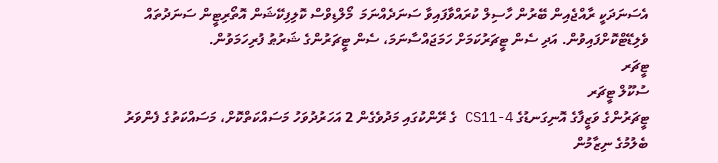އެސަނަދަކީ ރާއްޖެއިން ބޭރުން ހާސިލް ކުރައްވާފައިވާ ސަނަދެއްނަމަ  މޯލްޑިވްސް ކޮލިފިކޭޝަން އޮތޯރިޓީން ސަނަދުތައް ވެލިޑޭޓްކޮށްފައިވުން. އަދި ސެން ޓީޗަރުކަމަށް ހަމަޖައްސާނަމަ، ސެން ޓީޗަރުންގެ ޝަރުޠު ފުރިހަމަވުން.
ޓީޗަރ
ސުކޫލް ޓީޗަރ
ޓީޗަރުންގެ ވަޒީފާގެ އޮނިގަނޑުގެ CS11-4 ގެ ރޭންކުގައި މަދުވެގެން 2 އަހަރުދުވަހު މަސައްކަތްކޮށް، މަސައްކަތުގެ ފެންވަރު ބެލުމުގެ ނިޒާމުން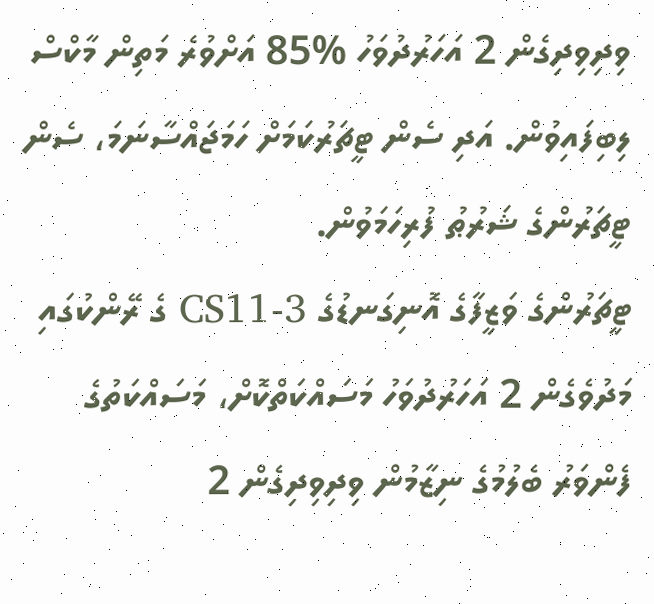ވިދިވިދިގެން 2 އަހަރުދުވަހު %85 އަށްވުރެ މަތިން މާކްސް ލިބިފައިވުން. އަދި ސެން ޓީޗަރުކަމަށް ހަމަޖައްސާނަމަ، ސެން ޓީޗަރުންގެ ޝަރުޠު ފުރިހަމަވުން.
ޓީޗަރުންގެ ވަޒީފާގެ އޮނިގަނޑުގެ CS11-3 ގެ ރޭންކުގައި މަދުވެގެން 2 އަހަރުދުވަހު މަސައްކަތްކޮށް، މަސައްކަތުގެ ފެންވަރު ބެލުމުގެ ނިޒާމުން ވިދިވިދިގެން 2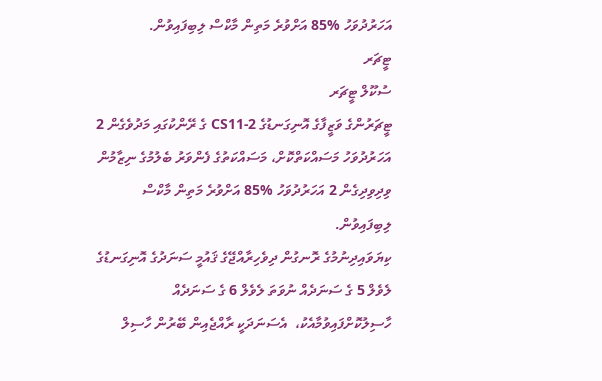އަހަރުދުވަހު %85 އަށްވުރެ މަތިން މާކްސް ލިބިފައިވުން.
ޓީޗަރ
ސުކޫލް ޓީޗަރ
ޓީޗަރުންގެ ވަޒީފާގެ އޮނިގަނޑުގެ 2-CS11 ގެ ރޭންކުގައި މަދުވެގެން 2 އަހަރުދުވަހު މަސައްކަތްކޮށް، މަސައްކަތުގެ ފެންވަރު ބެލުމުގެ ނިޒާމުން ވިދިވިދިގެން 2 އަހަރުދުވަހު %85 އަށްވުރެ މަތިން މާކްސް ލިބިފައިވުން.
ކިޔަވައިދިނުމުގެ ރޮނގުން ދިވެހިރާއްޖޭގެ ޤައުމީ ސަނަދުގެ އޮނިގަނޑުގެ ލެވެލް 5 ގެ ސަނަދެއް ނުވަތަ ލެވެލް 6 ގެ ސަނަދެއް ހާސިލުކޮށްފައިވުމާއެކު،  އެސަނަދަކީ ރާއްޖެއިން ބޭރުން ހާސިލް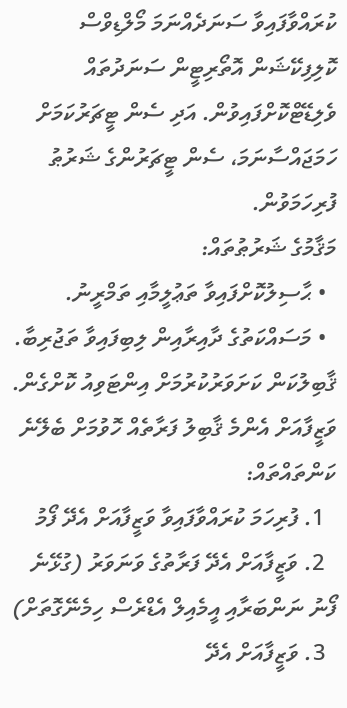ކުރައްވާފައިވާ ސަނަދެއްނަމަ މޯލްޑިވްސް ކޮލިފިކޭޝަން އޮތޯރިޓީން ސަނަދުތައް ވެލިޑޭޓްކޮށްފައިވުން. އަދި ސެން ޓީޗަރުކަމަށް ހަމަޖައްސާނަމަ، ސެން ޓީޗަރުންގެ ޝަރުޠު ފުރިހަމަވުން.
މަޤާމުގެ ޝަރުޠުތައް:
  • ޙާސިލުކޮށްފައިވާ ތަޢުލީމާއި ތަމްރީނު.
  • މަސައްކަތުގެ ދާއިރާއިން ލިބިފައިވާ ތަޖުރިބާ.
ޤާބިލުކަން ކަށަވަރުކުރުމަށް އިންޓަވިއު ކޮށްގެން.
ވަޒީފާއަށް އެންމެ ޤާބިލު ފަރާތެއް ހޮވުމަށް ބެލޭނެ ކަންތައްތައް:
  1. ފުރިހަމަ ކުރައްވާފައިވާ ވަޒީފާއަށް އެދޭ ފޯމު
  2. ވަޒީފާއަށް އެދޭ ފަރާތުގެ ވަނަވަރު (ގުޅޭނެ ފޯނު ނަންބަރާއި އީމެއިލް އެޑްރެސް ހިމެނޭގޮތަށް)
  3. ވަޒީފާއަށް އެދޭ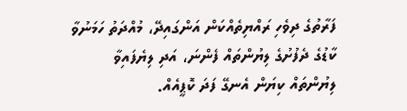ފަރާތުގެ ދިވެހި ރައްޔިތެއްކަން އަންގައިދޭ، މުއްދަތު ހަމަނުވާ ކާޑުގެ ދެފުށުގެ ލިޔުންތައް ފެންނަ، އަދި ލިޔެފައިވާ ލިޔުންތައް ކިޔަން އެނގޭ ފަދަ ކޮޕީއެއް.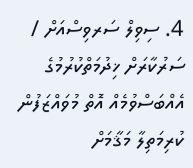4. ސިވިލް ސަރވިސްއަށް / ސަރުކާރަށް ޚިދުމަތްކުރުމުގެ އެއްބަސްވުމެއް އޮތް މުވައްޒަފުން ކުރިމަތިލާ މަޤާމަށް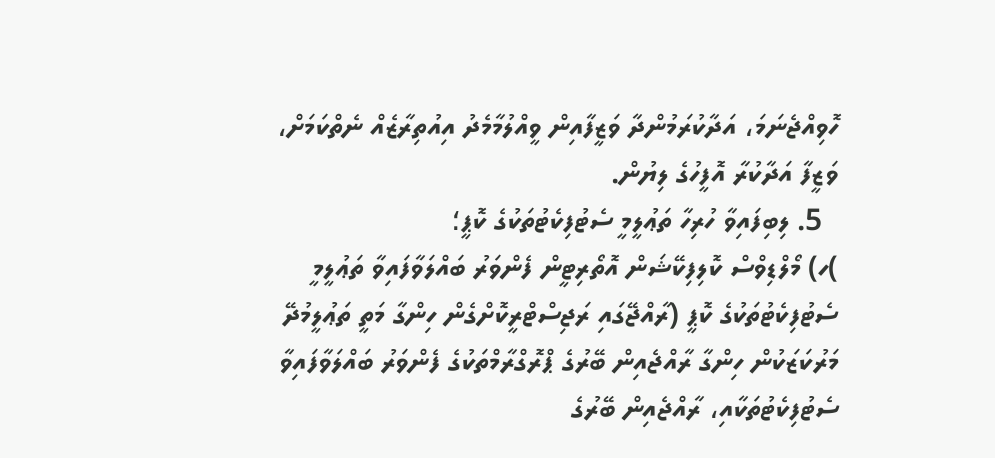ހޮވިއްޖެނަމަ، އަދާކުރަމުންދާ ވަޒީފާއިން ވީއްލުމާމެދު އިއުތިރާޒެއް ނެތްކަމަށް، ވަޒީފާ އަދާކުރާ އޮފީހުގެ ލިޔުން.
  5. ލިބިފައިވާ ހުރިހާ ތަޢުލީމީ ސެޓުފިކެޓުތަކުގެ ކޮޕީ؛
)ހ) މޯލްޑިވްސް ކޮލިފިކޭޝަން އޮތޯރިޓީން ފެންވަރު ބައްލަވާފައިވާ ތަޢުލީމީ ސެޓުފިކެޓުތަކުގެ ކޮޕީ (ރާއްޖޭގައި ރަޖިސްޓްރީކޮށްގެން ހިންގާ މަތީ ތަޢުލީމުދޭ މަރުކަޒަކުން ހިންގާ ރާއްޖެއިން ބޭރުގެ ޕްރޮގްރާމްތަކުގެ ފެންވަރު ބައްލަވާފައިވާ ސެޓުފިކެޓުތަކާއި، ރާއްޖެއިން ބޭރުގެ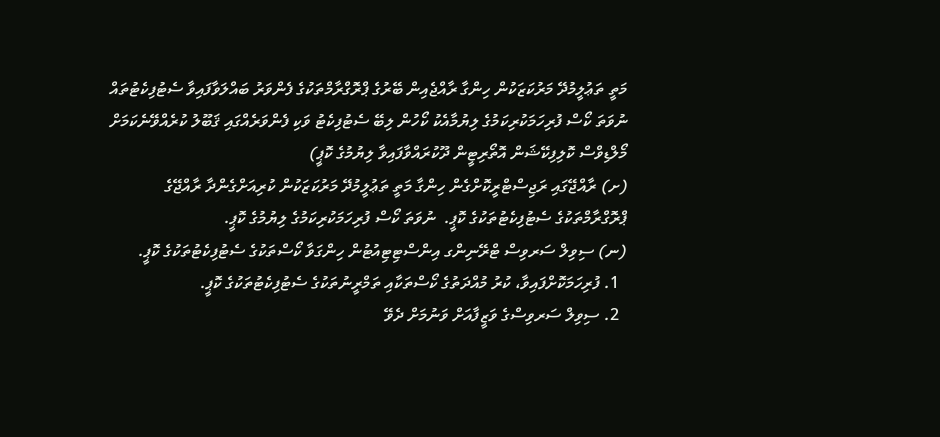މަތީ ތަޢުލީމުދޭ މަރުކަޒަކުން ހިންގާ ރާއްޖެއިން ބޭރުގެ ޕްރޮގްރާމްތަކުގެ ފެންވަރު ބައްލަވާފައިވާ ސެޓުފިކެޓުތައް ނުވަތަ ކޯސް ފުރިހަމަކުރިކަމުގެ ލިޔުމާއެކު ކޯހުން ލިބޭ ސެޓުފިކެޓު ވަކި ފެންވަރެއްގައި ޤަބޫލު ކުރެއްވޭނެކަމަށް މޯލްޑިވްސް ކޮލިފިކޭޝަން އޮތޯރިޓީން ދޫކުރައްވާފައިވާ ލިޔުމުގެ ކޮޕީ)
(ށ) ރާއްޖޭގައި ރަޖިސްޓްރީކޮށްގެން ހިންގާ މަތީ ތަޢުލީމުދޭ މަރުކަޒަކުން ކުރިއަށްގެންދާ ރާއްޖޭގެ ޕްރޮގްރާމްތަކުގެ ސެޓުފިކެޓުތަކުގެ ކޮޕީ.  ނުވަތަ ކޯސް ފުރިހަމަކުރިކަމުގެ ލިޔުމުގެ ކޮޕީ.
(ނ) ސިވިލް ސަރވިސް ޓްރޭނިންގ އިންސްޓިޓިއުޓުން ހިންގަވާ ކޯސްތަކުގެ ސެޓުފިކެޓުތަކުގެ ކޮޕީ.
  1. ފުރިހަމަކޮށްފައިވާ، ކުރު މުއްދަތުގެ ކޯސްތަކާއި ތަމްރީނުތަކުގެ ސެޓުފިކެޓުތަކުގެ ކޮޕީ.
  2. ސިވިލް ސަރވިސްގެ ވަޒީފާއަށް ވަނުމަށް ދެވޭ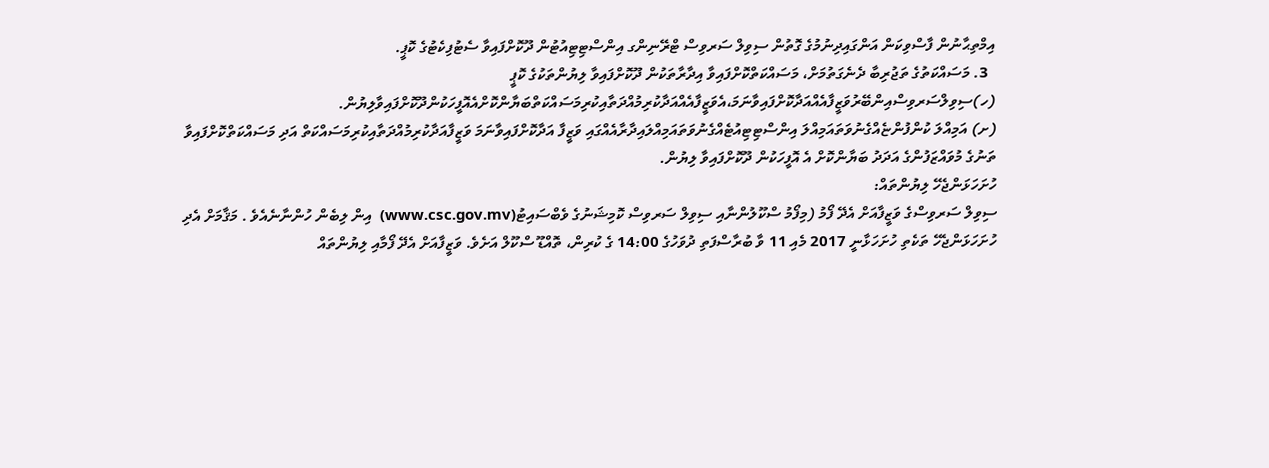އިމްތިޙާނުން ފާސްވިކަން އަންގައިދިނުމުގެ ގޮތުން ސިވިލް ސަރވިސް ޓްރޭނިންގ އިންސްޓިޓިއުޓުން ދޫކޮށްފައިވާ ސެޓުފިކެޓުގެ ކޮޕީ.
  3. މަސައްކަތުގެ ތަޖުރިބާ ދެނެގަތުމަށް، މަސައްކަތްކޮށްފައިވާ އިދާރާތަކުން ދޫކޮށްފައިވާ ލިޔުންތަކުގެ ކޮޕީ
(ހ)ސިވިލްސަރވިސްއިންބޭރުވަޒީފާއެއްއަދާކޮށްފައިވާނަމަ،އެވަޒީފާއެއްއަދާކުރިމުއްދަތާއިކުރިމަސައްކަތްބަޔާންކޮށްއެއޮފީހަކުންދޫކޮށްފައިވާލިޔުން.
(ށ) އަމިއްލަ ކުންފުންޏެއްގެނުވަތައަމިއްލަ އިންސްޓިޓިއުޓެއްގެނުވަތައަމިއްލައިދާރާއެއްގައި ވަޒީފާ އަދާކޮށްފައިވާނަމަ ވަޒީފާއަދާކުރިމުއްދަތާއިކުރިމަސައްކަތް އަދި މަސައްކަތްކޮށްފައިވާ ތަނުގެ މުވައްޒަފުންގެ އަދަދު ބަޔާންކޮށް އެ އޮފީހަކުން ދޫކޮށްފައިވާ ލިޔުން.
ހުށަހަޅަންޖެހޭ ލިޔުންތައް:
ސިވިލް ސަރވިސްގެ ވަޒީފާއަށް އެދޭ ފޯމު (މިފޯމު ސްކޫލުންނާއި ސިވިލް ސަރވިސް ކޮމިޝަނުގެ ވެބްސައިޓު(www.csc.gov.mv)  އިން ލިބެން ހުންނާނެއެވެ . މަޤާމަށް އެދި ހުށަހަޅަންޖެހޭ ތަކެތި ހުށަހަޅާނީ 2017 މެއި 11 ވާ ބުރާސްފަތި ދުވަހުގެ 14:00 ގެ ކުރިން، ތޮއްޑޫ ސްކޫލް އަށެވެ. ވަޒީފާއަށް އެދޭ ފޯމާއި ލިޔުންތައް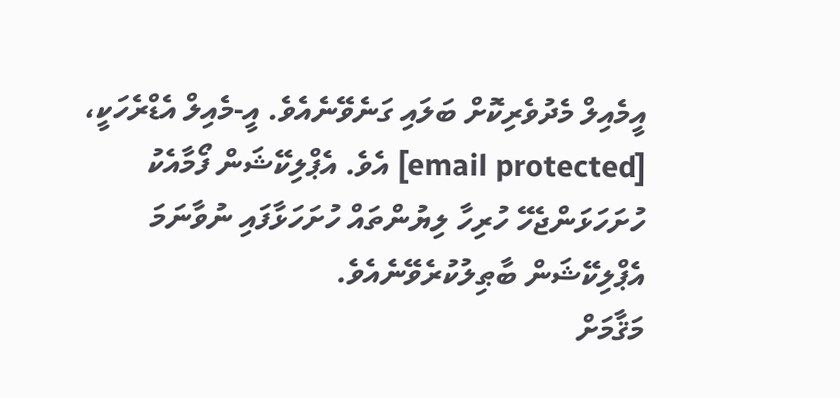އީމެއިލް މެދުވެރިކޮށް ބަލައި ގަނެވޭނެއެވެ. އީ-މެއިލް އެޑްރެހަކީ، [email protected] އެވެ. އެޕްލިކޭޝަން ފޯމާއެކު ހުށަހަޅަންޖެހޭ ހުރިހާ ލިޔުންތައް ހުށަހަޅާފައި ނުވާނަމަ އެޕްލިކޭޝަން ބާޠިލުކުރެވޭނެއެވެ.
މަޤާމަށް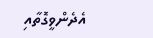އެދެންވީގޮތާއި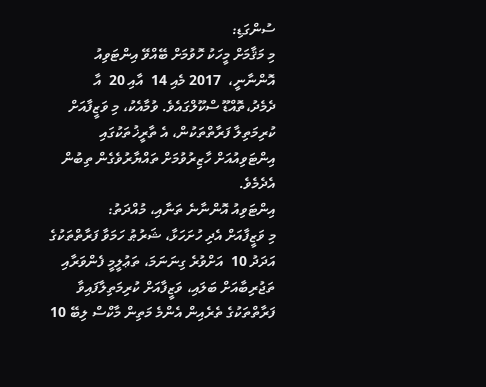ސުންގަޑި:
މި މަޤާމަށް މީހަކު ހޮވުމަށް ބޭއްވޭ އިންޓަވިއު އޮންނާނީ،  2017 މެއި 14  އާއި 20  އާ ދެމެދު،ތޮއްޑޫ ސްކޫލްގައެވެ. ވުމާއެކު، މި ވަޒީފާއަށް ކުރިމަތިލާ ފަރާތްތަކުން، އެ ތާރީޚުތަކުގައި އިންޓަވިއުއަށް ހާޒިރުވުމަށް ތައްޔާރުވެގެން ތިބުން އެދެމެވެ.
އިންޓަވިއު އޮންނާނެ ތަނާއި، މުއްދަތު:
މި ވަޒީފާއަށް އެދި ހުށަހަޅާ، ޝަރުޠު ހަމަވާ ފަރާތްތަކުގެ އަދަދު 10  އަށްވުރެ ގިނަނަމަ، ތަޢުލީމީ ފެންވަރާއި ތަޖުރިބާއަށް ބަލައި، ވަޒީފާއަށް ކުރިމަތިލާފައިވާ ފަރާތްތަކުގެ ތެރެއިން އެންމެ މަތިން މާކްސް ލިބޭ 10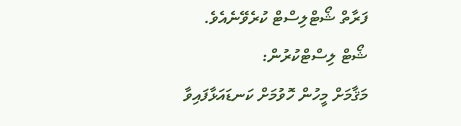ފަރާތް ޝޯޓްލިސްޓް ކުރެވޭނެއެވެ.
ޝޯޓް ލިސްޓްކުރުން:
މަޤާމަށް މީހުން ހޮވުމަށް ކަނޑައަޅާފައިވާ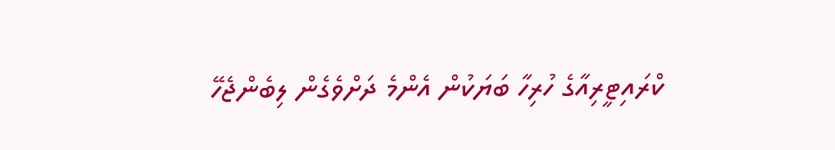ކްރައިޓީރިއާގެ ހުރިހާ ބަޔަކުން އެންމެ ދަށްވެގެން ލިބެންޖެހޭ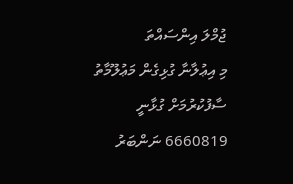ޖުމްލަ އިންސައްތަ
މި އިޢުލާނާ ގުޅިގެން މަޢުލޫމާތު ސާފުކުރުމަށް ގުޅާނީ 6660819 ނަންބަރު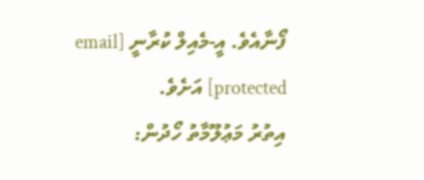ފޯނާއެވެ. އީ-މެއިލް ކުރާނީ [email protected] އަށެވެ.
އިތުރު މަޢުލޫމާތު ހޯދުން: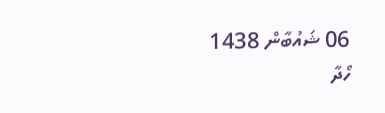06 ޝައުބާން 1438
ހޯދާ